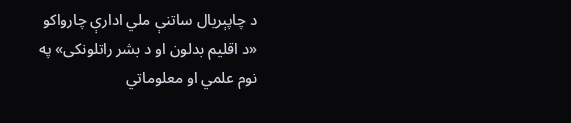د چاپېریال ساتنې ملي ادارې چارواکو «د اقلیم بدلون او د بشر راتلونکی» په نوم علمي او معلوماتي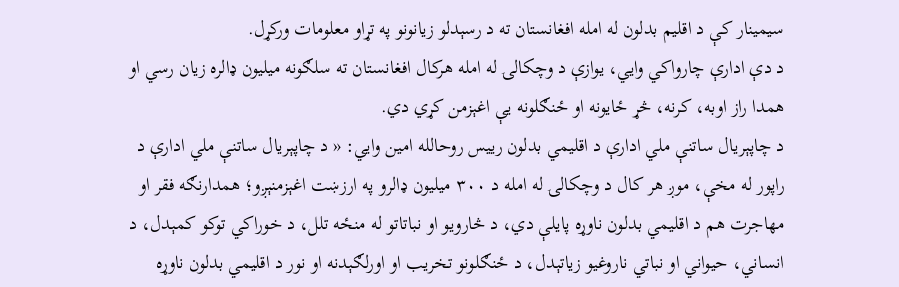سیمینار کې د اقلیم بدلون له امله افغانستان ته د رسېدلو زیانونو په تړاو معلومات ورکړل.
د دې ادارې چارواکي وايي، یوازې د وچکالۍ له امله هرکال افغانستان ته سلګونه میلیون ډالره زیان رسي او همدا راز اوبه، کرنه، څړ ځایونه او ځنګلونه یې اغېزمن کړي دي.
د چاپېریال ساتنې ملي ادارې د اقلیمي بدلون رییس روحالله امین وايي: « د چاپېریال ساتنې ملي ادارې د راپور له مخې، موږ هر کال د وچکالۍ له امله د ۳۰۰ میلیون ډالرو په ارزښت اغېزمنېږو؛ همدارنګه فقر او مهاجرت هم د اقلیمي بدلون ناوړه پایلې دي، د څارویو او نباتاتو له منځه تلل، د خوراکي توکو کمېدل، د انساني، حیواني او نباتي ناروغیو زیاتېدل، د ځنګلونو تخریب او اورلګېدنه او نور د اقلیمي بدلون ناوړه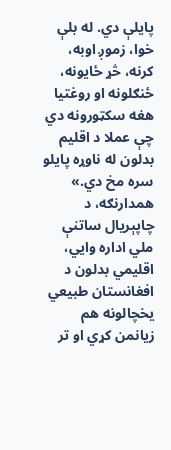پایلې دي. له بلې خوا، زموږ اوبه، کرنه، څړ ځایونه، ځنګلونه او روغتیا هغه سکټورونه دي چې عملا د اقلیم بدلون له ناوړه پایلو سره مخ دي.»
همدارنګه، د چاپېریال ساتنې ملي اداره وايي، اقلیمي بدلون د افغانستان طبیعي یخچالونه هم زیانمن کړي او تر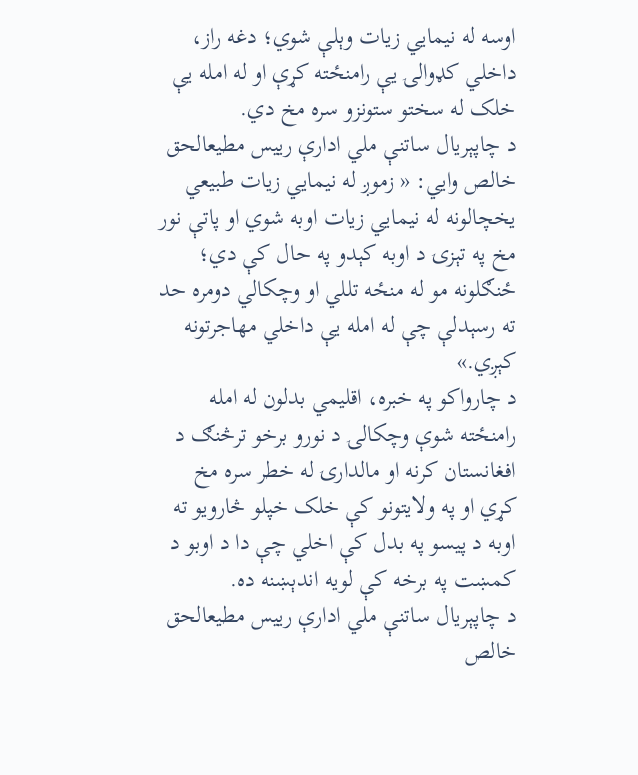اوسه له نیمايي زیات وېلې شوي؛ دغه راز، داخلي کډوالۍ یې رامنځته کړې او له امله یې خلک له سختو ستونزو سره مخ دي.
د چاپېریال ساتنې ملي ادارې رییس مطیعالحق خالص وايي: « زموږ له نیمايي زیات طبیعي یخچالونه له نیمايي زیات اوبه شوي او پاتې نور مخ په تېزۍ د اوبه کېدو په حال کې دي؛ ځنګلونه مو له منځه تللي او وچکالي دومره حد ته رسېدلې چې له امله یې داخلي مهاجرتونه کېږي.»
د چارواکو په خبره، اقلیمي بدلون له امله رامنځته شوې وچکالۍ د نورو برخو ترڅنګ د افغانستان کرنه او مالدارۍ له خطر سره مخ کړي او په ولایتونو کې خلک خپلو څارویو ته اوبه د پیسو په بدل کې اخلي چې دا د اوبو د کمښت په برخه کې لویه اندېښنه ده.
د چاپېریال ساتنې ملي ادارې رییس مطیعالحق خالص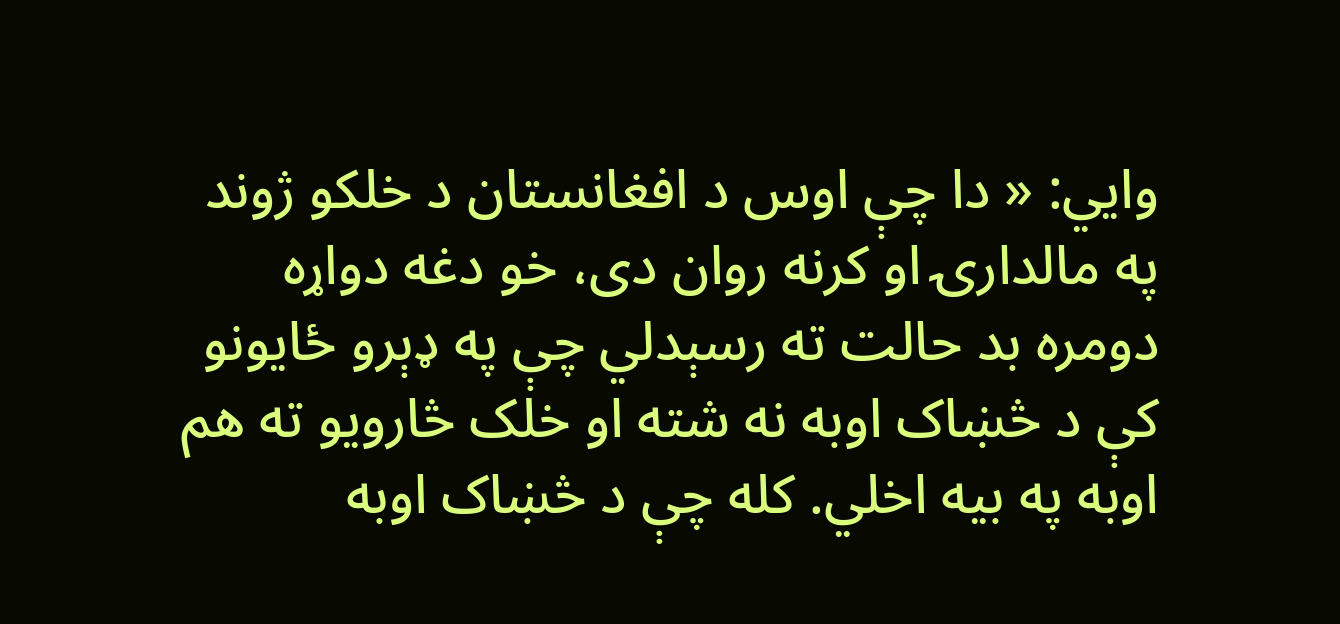وايي: « دا چې اوس د افغانستان د خلکو ژوند په مالدارۍ او کرنه روان دی، خو دغه دواړه دومره بد حالت ته رسېدلي چې په ډېرو ځایونو کې د څښاک اوبه نه شته او خلک څارویو ته هم اوبه په بیه اخلي. کله چې د څښاک اوبه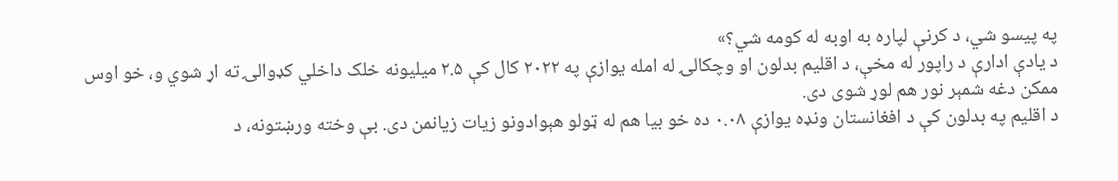په پیسو شي، د کرنې لپاره به اوبه له کومه شي؟»
د یادې ادارې د راپور له مخې، د اقلیم بدلون او وچکالۍ له امله یوازې په ۲۰۲۲ کال کې ۲.۵ میلیونه خلک داخلي کډوالۍ ته اړ شوي و، خو اوس ممکن دغه شمېر نور هم لوړ شوی دی.
د اقلیم په بدلون کې د افغانستان ونډه یوازې ۰.۰۸ ده خو بیا هم له ټولو هېوادونو زیات زیانمن دی. بې وخته ورښتونه، د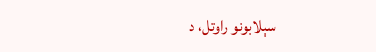سېلابونو راوتل، د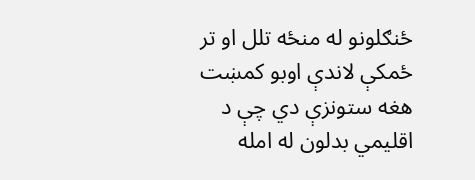ځنګلونو له منځه تلل او تر ځمکې لاندې اوبو کمښت هغه ستونزې دي چې د اقلیمي بدلون له امله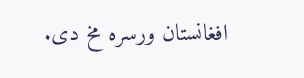افغانستان ورسره مخ دی.